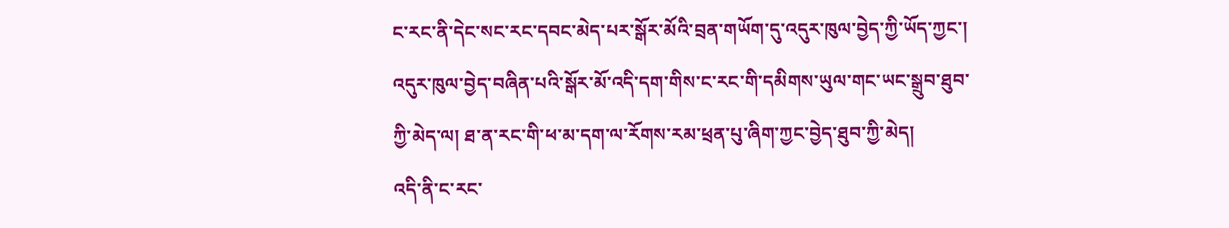ང་རང་ནི་དེང་སང་རང་དབང་མེད་པར་སྒོར་མོའི་བྲན་གཡོག་དུ་འདུར་ཁུལ་བྱེད་ཀྱི་ཡོད་ཀྱང་། འདུར་ཁུལ་བྱེད་བཞིན་པའི་སྒོར་མོ་འདི་དག་གིས་ང་རང་གི་དམིགས་ཡུལ་གང་ཡང་སྒྲུབ་ཐུབ་ཀྱི་མེད་ལ། ཐ་ན་རང་གི་ཕ་མ་དག་ལ་རོགས་རམ་ཕྲན་པུ་ཞིག་ཀྱང་བྱེད་ཐུབ་ཀྱི་མེད།
འདི་ནི་ང་རང་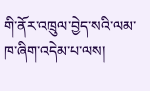གི་ནོར་འཁྲུལ་བྱེད་སའི་ལམ་ཁ་ཞིག་འདེམ་པ་ལས།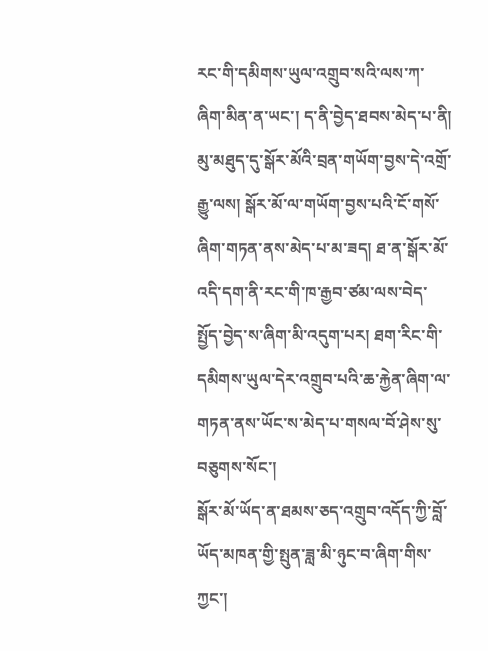རང་གི་དམིགས་ཡུལ་འགྲུབ་སའི་ལས་ཀ་ཞིག་མིན་ན་ཡང་། ད་ནི་བྱེད་ཐབས་མེད་པ་ནི། མུ་མཐུད་དུ་སྒོར་མོའི་བྲན་གཡོག་བྱས་དེ་འགྲོ་རྒྱུ་ལས། སྒོར་མོ་ལ་གཡོག་བྱས་པའི་ངོ་གསོ་ཞིག་གཏན་ནས་མེད་པ་མ་ཟད། ཐ་ན་སྒོར་མོ་འདི་དག་ནི་རང་གི་ཁ་རྒྱབ་ཙམ་ལས་བེད་སྤྱོད་བྱེད་ས་ཞིག་མི་འདུག་པར། ཐག་རིང་གི་དམིགས་ཡུལ་དེར་འགྲུབ་པའི་ཆ་རྐྱེན་ཞིག་ལ་གཏན་ནས་ཡོང་ས་མེད་པ་གསལ་བོ་ཤེས་སུ་བཅུགས་སོང་།
སྒོར་མོ་ཡོད་ན་ཐམས་ཅད་འགྲུབ་འདོད་ཀྱི་བློ་ཡོད་མཁན་གྱི་སྤུན་ཟླ་མི་ཉུང་བ་ཞིག་གིས་ཀྱང་།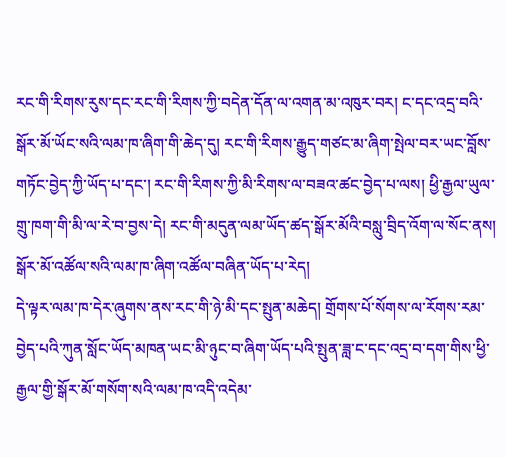རང་གི་རིགས་རུས་དང་རང་གི་རིགས་ཀྱི་བདེན་དོན་ལ་འགན་མ་འཁུར་བར། ང་དང་འདྲ་བའི་སྒོར་མོ་ཡོང་སའི་ལམ་ཁ་ཞིག་གི་ཆེད་དུ། རང་གི་རིགས་རྒྱུད་གཙང་མ་ཞིག་སྤེལ་བར་ཡང་བློས་གཏོང་བྱེད་ཀྱི་ཡོད་པ་དང་། རང་གི་རིགས་ཀྱི་མི་རིགས་ལ་བཟའ་ཚང་བྱེད་པ་ལས། ཕྱི་རྒྱལ་ཡུལ་གྲུ་ཁག་གི་མི་ལ་རེ་བ་བྱས་དེ། རང་གི་མདུན་ལམ་ཡོད་ཚད་སྒོར་མོའི་བསླུ་བྲིད་འོག་ལ་སོང་ནས། སྒོར་མོ་འཚོལ་སའི་ལམ་ཁ་ཞིག་འཚོལ་བཞིན་ཡོད་པ་རེད།
དེ་ལྟར་ལམ་ཁ་དེར་ཞུགས་ནས་རང་གི་ཉེ་མི་དང་སྤུན་མཆེད། གྲོགས་པོ་སོགས་ལ་རོགས་རམ་བྱེད་པའི་ཀུན་སློང་ཡོད་མཁན་ཡང་མི་ཉུང་བ་ཞིག་ཡོད་པའི་སྤུན་ཟླ་ང་དང་འདྲ་བ་དག་གིས་ཕྱི་རྒྱལ་གྱི་སྒོར་མོ་གསོག་སའི་ལམ་ཁ་འདི་འདེམ་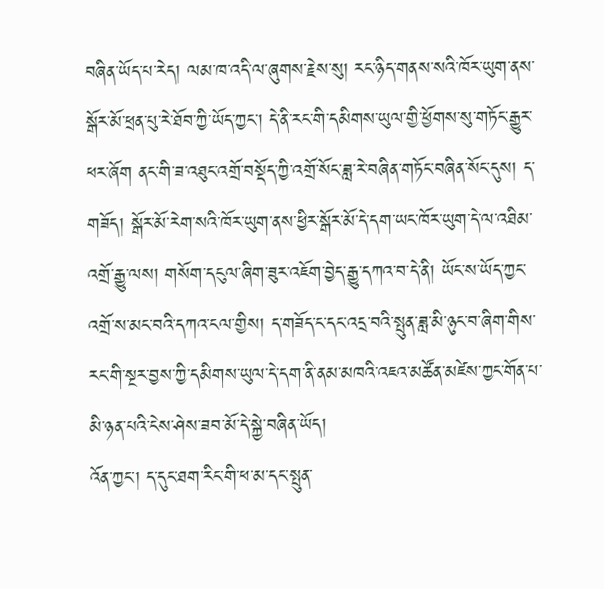བཞིན་ཡོད་པ་རེད། ལམ་ཁ་འདི་ལ་ཞུགས་རྗེས་སུ། རང་ཉིད་གནས་སའི་ཁོར་ཡུག་ནས་སྒོར་མོ་ཕྲན་པུ་རེ་ཐོབ་ཀྱི་ཡོད་ཀྱང་། དེ་ནི་རང་གི་དམིགས་ཡུལ་གྱི་ཕྱོགས་སུ་གཏོང་རྒྱུར་ཕར་ཞོག ནང་གི་ཟ་འཐུང་འགྲོ་བསྡོད་ཀྱི་འགྲོ་སོང་ཟླ་རེ་བཞིན་གཏོང་བཞིན་སོང་དུས། ད་གཟོད། སྒོར་མོ་རེག་སའི་ཁོར་ཡུག་ནས་ཕྱིར་སྒོར་མོ་དེ་དག་ཡང་ཁོར་ཡུག་དེ་ལ་འཐིམ་འགྲོ་རྒྱུ་ལས། གསོག་དངུལ་ཞིག་ཟུར་འཇོག་བྱེད་རྒྱུ་དཀའ་བ་དེ་ནི། ཡོང་ས་ཡོད་ཀྱང་འགྲོ་ས་མང་བའི་དཀའ་ངལ་གྱིས། ད་གཟོད་ང་དང་འདྲ་བའི་སྤུན་ཟླ་མི་ཉུང་བ་ཞིག་གིས་རང་གི་སྔར་བྱས་ཀྱི་དམིགས་ཡུལ་དེ་དག་ནི་ནམ་མཁའི་འཇའ་མཚོན་མཛེས་ཀྱང་གོན་པ་མི་ཉན་པའི་ངེས་ཤེས་ཟབ་མོ་དེ་སྐྱེ་བཞིན་ཡོད།
འོན་ཀྱང་། ད་དུང་ཐག་རིང་གི་ཕ་མ་དང་སྤུན་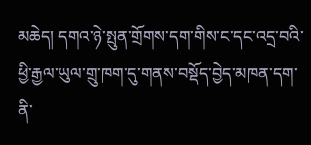མཆེད། དགའ་ཉེ་སྤུན་གྲོགས་དག་གིས་ང་དང་འདྲ་བའི་ཕྱི་རྒྱལ་ཡུལ་གྲུ་ཁག་དུ་གནས་བསྡོད་བྱེད་མཁན་དག་ནི་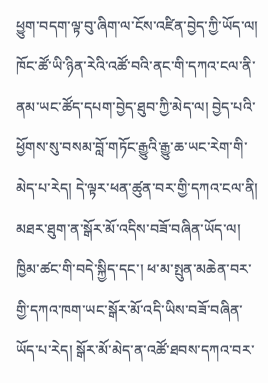ཕྱུག་བདག་ལྟ་བུ་ཞིག་ལ་ངོས་འཛིན་བྱེད་ཀྱི་ཡོད་ལ། ཁོང་ཚོ་ཡི་ཉིན་རེའི་འཚོ་བའི་ནང་གི་དཀའ་ངལ་ནི་ནམ་ཡང་ཚོད་དཔག་བྱེད་ཐུབ་ཀྱི་མེད་ལ། བྱེད་པའི་ཕྱོགས་སུ་བསམ་བློ་གཏོང་རྒྱུའི་རྒྱུ་ཆ་ཡང་རེག་གི་མེད་པ་རེད། དེ་ལྟར་ཕན་ཚུན་བར་གྱི་དཀའ་ངལ་ནི། མཐར་ཐུག་ན་སྒོར་མོ་འདིས་བཟོ་བཞིན་ཡོད་ལ། ཁྱིམ་ཚང་གི་བདེ་སྐྱིད་དང་། ཕ་མ་སྤུན་མཆེན་བར་གྱི་དཀའ་ཁག་ཡང་སྒོར་མོ་འདི་ཡིས་བཟོ་བཞིན་ཡོད་པ་རེད། སྒོར་མོ་མེད་ན་འཚོ་ཐབས་དཀའ་བར་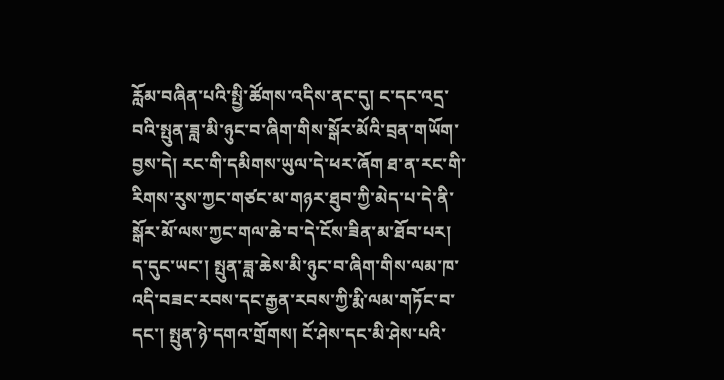རློམ་བཞིན་པའི་སྤྱི་ཚོགས་འདིས་ནང་དུ། ང་དང་འདྲ་བའི་སྤུན་ཟླ་མི་ཉུང་བ་ཞིག་གིས་སྒོར་མོའི་བྲན་གཡོག་བྱས་དེ། རང་གི་དམིགས་ཡུལ་དེ་ཕར་ཞོག ཐ་ན་རང་གི་རིགས་རུས་ཀྱང་གཙང་མ་གཉར་ཐུབ་ཀྱི་མེད་པ་དེ་ནི་སྒོར་མོ་ལས་ཀྱང་གལ་ཆེ་བ་དེ་ངོས་ཟིན་མ་ཐོབ་པར། ད་དུང་ཡང་། སྤུན་ཟླ་ཆེས་མི་ཉུང་བ་ཞིག་གིས་ལམ་ཁ་འདི་བཟང་རབས་དང་རྒྱན་རབས་ཀྱི་རྨི་ལམ་གཏོང་བ་དང་། སྤུན་ཉེ་དགའ་གྲོགས། ངོ་ཤེས་དང་མི་ཤེས་པའི་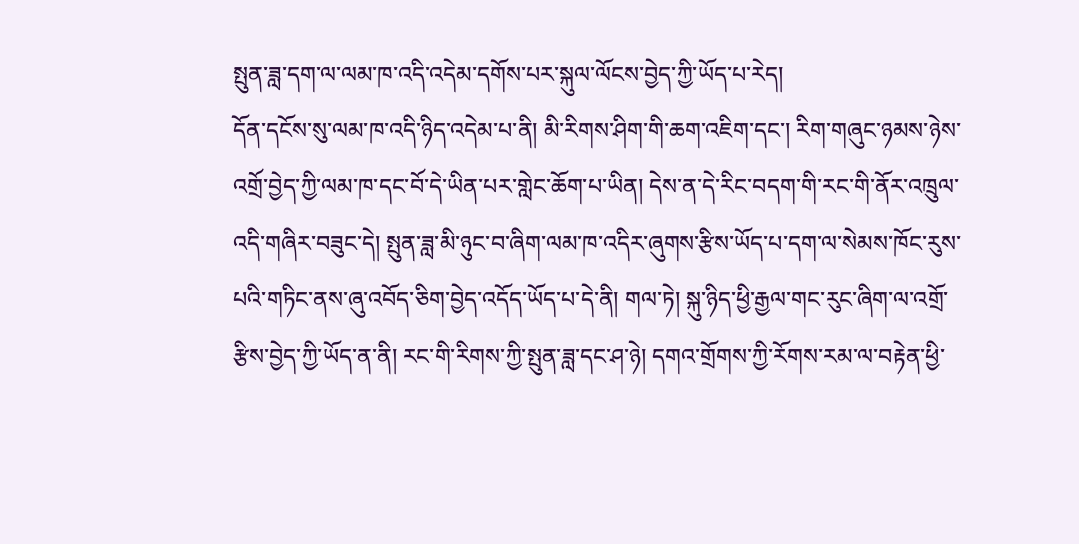སྤུན་ཟླ་དག་ལ་ལམ་ཁ་འདི་འདེམ་དགོས་པར་སྐུལ་ལོངས་བྱེད་ཀྱི་ཡོད་པ་རེད།
དོན་དངོས་སུ་ལམ་ཁ་འདི་ཉིད་འདེམ་པ་ནི། མི་རིགས་ཤིག་གི་ཆག་འཇིག་དང་། རིག་གཞུང་ཉམས་ཉེས་འགྲོ་བྱེད་ཀྱི་ལམ་ཁ་དང་བོ་དེ་ཡིན་པར་གླེང་ཆོག་པ་ཡིན། དེས་ན་དེ་རིང་བདག་གི་རང་གི་ནོར་འཁྲུལ་འདི་གཞིར་བཟུང་དེ། སྤུན་ཟླ་མི་ཉུང་བ་ཞིག་ལམ་ཁ་འདིར་ཞུགས་རྩིས་ཡོད་པ་དག་ལ་སེམས་ཁོང་རུས་པའི་གཏིང་ནས་ཞུ་འབོད་ཅིག་བྱེད་འདོད་ཡོད་པ་དེ་ནི། གལ་ཏེ། སྐུ་ཉིད་ཕྱི་རྒྱལ་གང་རུང་ཞིག་ལ་འགྲོ་རྩིས་བྱེད་ཀྱི་ཡོད་ན་ནི། རང་གི་རིགས་ཀྱི་སྤུན་ཟླ་དང་ཤ་ཉེ། དགའ་གྲོགས་ཀྱི་རོགས་རམ་ལ་བརྟེན་ཕྱི་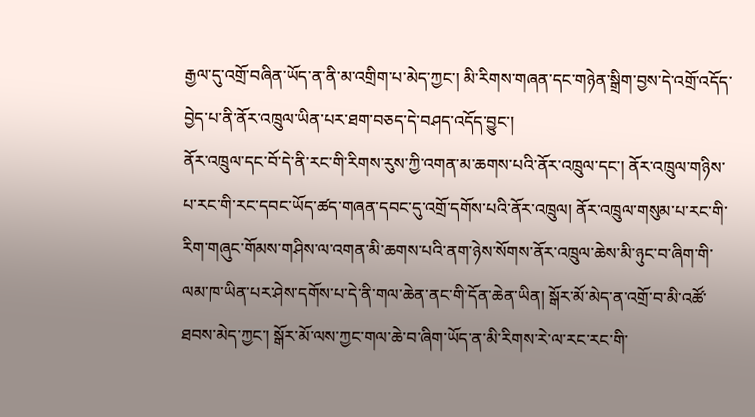རྒྱལ་དུ་འགྲོ་བཞིན་ཡོད་ན་ནི་མ་འགྲིག་པ་མེད་ཀྱང་། མི་རིགས་གཞན་དང་གཉེན་སྒྲིག་བྱས་དེ་འགྲོ་འདོད་བྱེད་པ་ནི་ནོར་འཁྲུལ་ཡིན་པར་ཐག་བཅད་དེ་བཤད་འདོད་བྱུང་།
ནོར་འཁྲུལ་དང་བོ་དེ་ནི་རང་གི་རིགས་རུས་ཀྱི་འགན་མ་ཆགས་པའི་ནོར་འཁྲུལ་དང་། ནོར་འཁྲུལ་གཉིས་པ་རང་གི་རང་དབང་ཡོད་ཚད་གཞན་དབང་དུ་འགྲོ་དགོས་པའི་ནོར་འཁྲུལ། ནོར་འཁྲུལ་གསུམ་པ་རང་གི་རིག་གཞུང་གོམས་གཤིས་ལ་འགན་མི་ཆགས་པའི་ནག་ཉེས་སོགས་ནོར་འཁྲུལ་ཆེས་མི་ཉུང་བ་ཞིག་གི་ལམ་ཁ་ཡིན་པར་ཤེས་དགོས་པ་དེ་ནི་གལ་ཆེན་ནང་གི་དོན་ཆེན་ཡིན། སྒོར་མོ་མེད་ན་འགྲོ་བ་མི་འཚོ་ཐབས་མེད་ཀྱང་། སྒོར་མོ་ལས་ཀྱང་གལ་ཆེ་བ་ཞིག་ཡོད་ན་མི་རིགས་རེ་ལ་རང་རང་གི་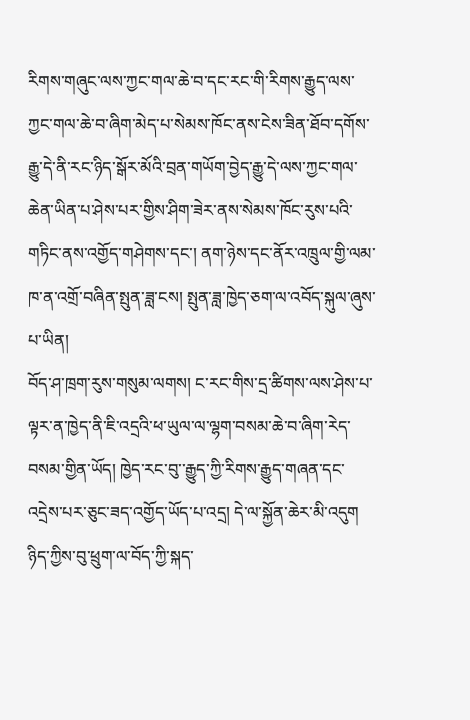རིགས་གཞུང་ལས་ཀྱང་གལ་ཆེ་བ་དང་རང་གི་རིགས་རྒྱུད་ལས་ཀྱང་གལ་ཆེ་བ་ཞིག་མེད་པ་སེམས་ཁོང་ནས་ངེས་ཟིན་ཐོབ་དགོས་རྒྱུ་དེ་ནི་རང་ཉིད་སྒོར་མོའི་བྲན་གཡོག་བྱེད་རྒྱུ་དེ་ལས་ཀྱང་གལ་ཆེན་ཡིན་པ་ཤེས་པར་གྱིས་ཤིག་ཟེར་ནས་སེམས་ཁོང་རུས་པའི་གཏིང་ནས་འགྱོད་གཤེགས་དང་། ནག་ཉེས་དང་ནོར་འཁྲུལ་གྱི་ལམ་ཁ་ན་འགྲོ་བཞིན་སྤུན་ཟླ་ངས། སྤུན་ཟླ་ཁྱེད་ཅག་ལ་འབོད་སྐུལ་ཞུས་པ་ཡིན།
བོད་ཤ་ཁྲག་རུས་གསུམ་ལགས། ང་རང་གིས་དྲ་ཚིགས་ལས་ཤེས་པ་ལྟར་ན་ཁྱེད་ནི་ཇི་འདྲའི་ཕ་ཡུལ་ལ་ལྷག་བསམ་ཆེ་བ་ཞིག་རེད་བསམ་གྱིན་ཡོད། ཁྱེད་རང་བུ་་རྒྱུད་ཀྱི་རིགས་རྒྱུད་གཞན་དང་འདྲེས་པར་ཅུང་ཟད་འགྱོད་ཡོད་པ་འདྲ། དེ་ལ་སྐྱོན་ཆེར་མི་འདུག ཉིད་ཀྱིས་བུ་ཕྲུག་ལ་བོད་ཀྱི་སྐད་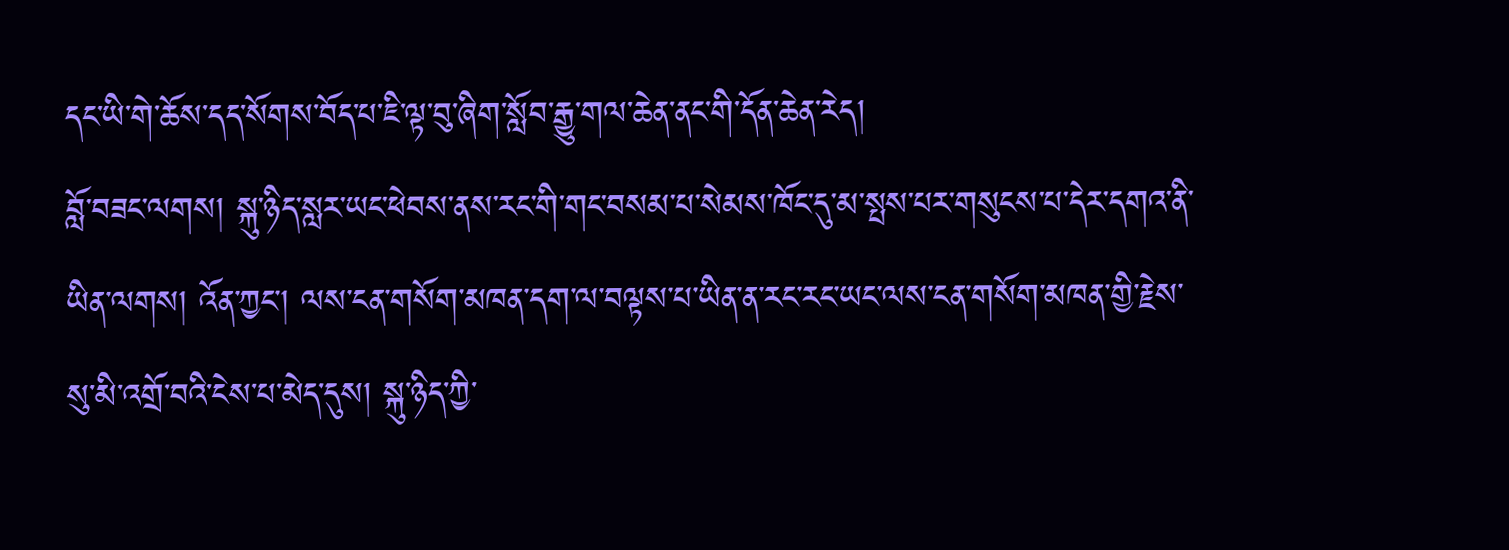དང་ཡི་གེ་ཆོས་དད་སོགས་བོད་པ་ཇི་ལྟ་བུ་ཞིག་སློབ་རྒྱུ་གལ་ཆེན་ནང་གི་དོན་ཆེན་རེད།
བློ་བཟང་ལགས། སྐུ་ཉིད་སླར་ཡང་ཕེབས་ནས་རང་གི་གང་བསམ་པ་སེམས་ཁོང་དུ་མ་སྤས་པར་གསུངས་པ་དེར་དགའ་ནི་ཡིན་ལགས། འོན་ཀྱང་། ལས་ངན་གསོག་མཁན་དག་ལ་བལྟས་པ་ཡིན་ན་རང་རང་ཡང་ལས་ངན་གསོག་མཁན་གྱི་རྗེས་སུ་མི་འགྲོ་བའི་ངེས་པ་མེད་དུས། སྐུ་ཉིད་ཀྱི་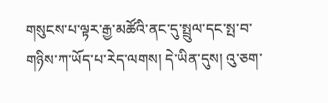གསུངས་པ་ལྟར་རྒྱ་མཚོའི་ནང་དུ་སྤྲུལ་དང་སྤ་བ་གཉིས་ཀ་ཡོད་པ་རེད་ལགས། དེ་ཡིན་དུས། འུ་ཅག་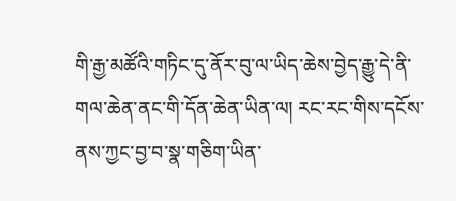གི་རྒྱ་མཚོའི་གཏིང་དུ་ནོར་བུ་ལ་ཡིད་ཆེས་བྱེད་རྒྱུ་དེ་ནི་གལ་ཆེན་ནང་གི་དོན་ཆེན་ཡིན་ལ། རང་རང་གིས་དངོས་ནས་ཀྱང་བྱ་བ་སྣ་གཅིག་ཡིན་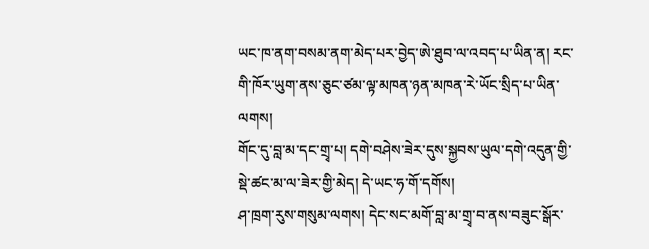ཡང་ཁ་ནག་བསམ་ནག་མེད་པར་བྱེད་ཨེ་ཐུབ་ལ་འབད་པ་ཡིན་ན། རང་གི་ཁོར་ཡུག་ནས་ཅུང་ཙམ་ལྟ་མཁན་ཉན་མཁན་རེ་ཡོང་སྲིད་པ་ཡིན་ལགས།
གོང་དུ་བླ་མ་དང་གྲྭ་པ། དགེ་བཤེས་ཟེར་དུས་སྐྱབས་ཡུལ་དགེ་འདུན་གྱི་སྡེ་ཚང་མ་ལ་ཟེར་གྱི་མེད། དེ་ཡང་ཧ་གོ་དགོས།
ཤ་ཁྲག་རུས་གསུམ་ལགས། དེང་སང་མགོ་བླ་མ་གྲྭ་བ་ནས་བཟུང་སྒོར་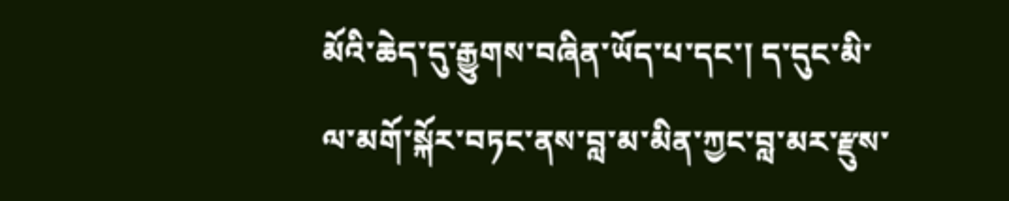མོའི་ཆེད་དུ་རྒྱུགས་བཞིན་ཡོད་པ་དང་། ད་དུང་མི་ལ་མགོ་སྐོར་བཏང་ནས་བླ་མ་མིན་ཀྱང་བླ་མར་རྫུས་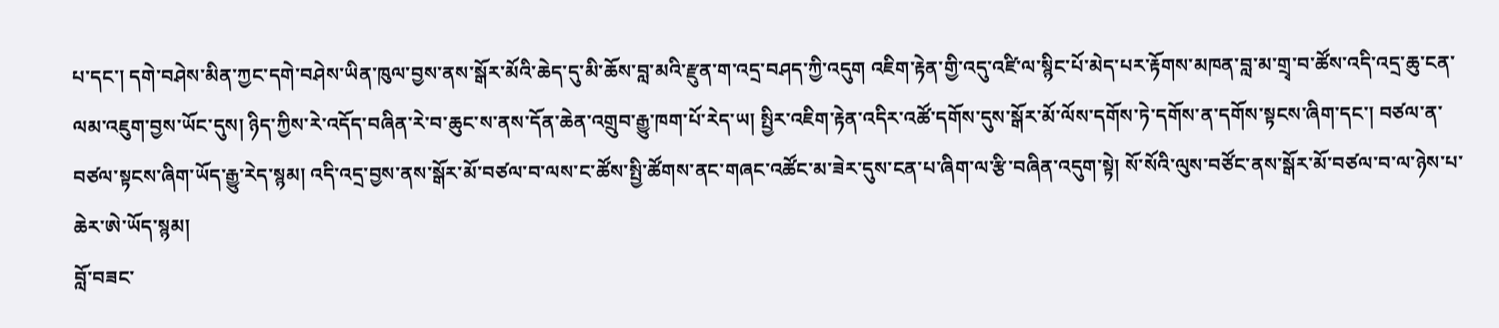པ་དང་། དགེ་བཤེས་མིན་ཀྱང་དགེ་བཤེས་ཡིན་ཁུལ་བྱས་ནས་སྒོར་མོའི་ཆེད་དུ་མི་ཆོས་བླ་མའི་རྫུན་ག་འདྲ་བཤད་ཀྱི་འདུག འཇིག་རྟེན་གྱི་འདུ་འཛི་ལ་སྙིང་པོ་མེད་པར་རྟོགས་མཁན་བླ་མ་གྲྭ་བ་ཚོས་འདི་འདྲ་ཆུ་ངན་ལམ་འཇུག་བྱས་ཡོང་དུས། ཉིད་ཀྱིས་རེ་འདོད་བཞིན་རེ་བ་ཆུང་ས་ནས་དོན་ཆེན་འགྲུབ་རྒྱུ་ཁག་པོ་རེད་ཡ། སྤྱིར་འཇིག་རྟེན་འདིར་འཚོ་དགོས་དུས་སྒོར་མོ་ལོས་དགོས་ཏེ་དགོས་ན་དགོས་སྟངས་ཞིག་དང་། བཙལ་ན་བཙལ་སྟངས་ཞིག་ཡོད་རྒྱུ་རེད་སྙམ། འདི་འདྲ་བྱས་ནས་སྒོར་མོ་བཙལ་བ་ལས་ང་ཚོས་སྤྱི་ཚོགས་ནང་གཞང་འཚོང་མ་ཟེར་དུས་ངན་པ་ཞིག་ལ་རྩི་བཞིན་འདུག་སྟེ། སོ་སོའི་ལུས་བཙོང་ནས་སྒོར་མོ་བཙལ་བ་ལ་ཉེས་པ་ཆེར་ཨེ་ཡོད་སྙམ།
བློ་བཟང་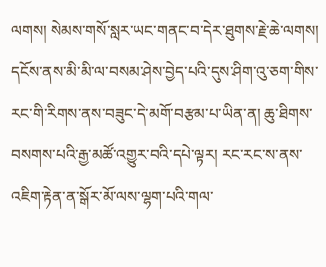ལགས། སེམས་གསོ་སླར་ཡང་གནང་བ་དེར་ཐུགས་རྗེ་ཆེ་ལགས། དངོས་ནས་མི་མི་ལ་བསམ་ཤེས་བྱེད་པའི་དུས་ཤིག་འུ་ཅག་གིས་རང་གི་རིགས་ནས་བཟུང་དེ་མགོ་བརྩམ་པ་ཡིན་ན། ཆུ་ཐིགས་བསགས་པའི་རྒྱ་མཚོ་འགྱུར་བའི་དཔེ་ལྟར། རང་རང་ས་ནས་འཇིག་རྟེན་ན་སྒོར་མོ་ལས་ལྷག་པའི་གལ་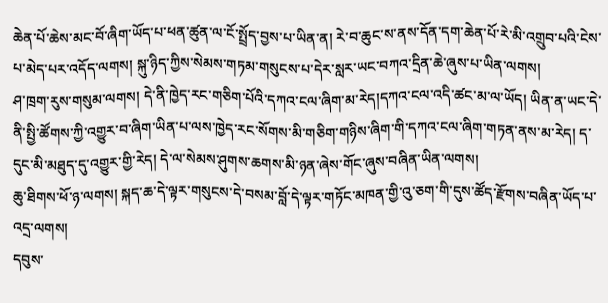ཆེན་པོ་ཆེས་མང་བོ་ཞིག་ཡོད་པ་ཕན་ཚུན་ལ་ངོ་སྤྲོད་བྱས་པ་ཡིན་ན། རེ་བ་ཆུང་ས་ནས་དོན་དག་ཆེན་པོ་རེ་མི་འགྲུབ་པའི་ངེས་པ་མེད་པར་འདོད་ལགས། སྐུ་ཉིད་ཀྱིས་སེམས་གཏམ་གསུངས་པ་དེར་སླར་ཡང་བཀའ་དྲིན་ཆེ་ཞུས་པ་ཡིན་ལགས།
ཤ་ཁྲག་རུས་གསུམ་ལགས། དེ་ནི་ཁྱེད་རང་གཅིག་པོའི་དཀའ་ངལ་ཞིག་མ་རེད།དཀའ་ངལ་འདི་ཚང་མ་ལ་ཡོད། ཡིན་ན་ཡང་དེ་ནི་སྤྱི་ཚོགས་ཀྱི་འགྱུར་བ་ཞིག་ཡིན་པ་ལས་ཁྱེད་རང་སོགས་མི་གཅིག་གཉིས་ཞིག་གི་དཀའ་ངལ་ཞིག་གཏན་ནས་མ་རེད། ད་དུང་མི་མཐུད་དུ་འགྱུར་གྱི་རེད། དེ་ལ་སེམས་ཤུགས་ཆགས་མི་ཉན་ཞེས་གོང་ཞུས་བཞིན་ཡིན་ལགས།
ཆུ་ཐིགས་ཕོ་ཉ་ལགས། སྐད་ཆ་དེ་ལྟར་གསུངས་དེ་བསམ་བློ་དེ་ལྟར་གཏོང་མཁན་གྱི་འུ་ཅག་གི་དུས་ཚོད་རྫོགས་བཞིན་ཡོད་པ་འདྲ་ལགས།
དབུས་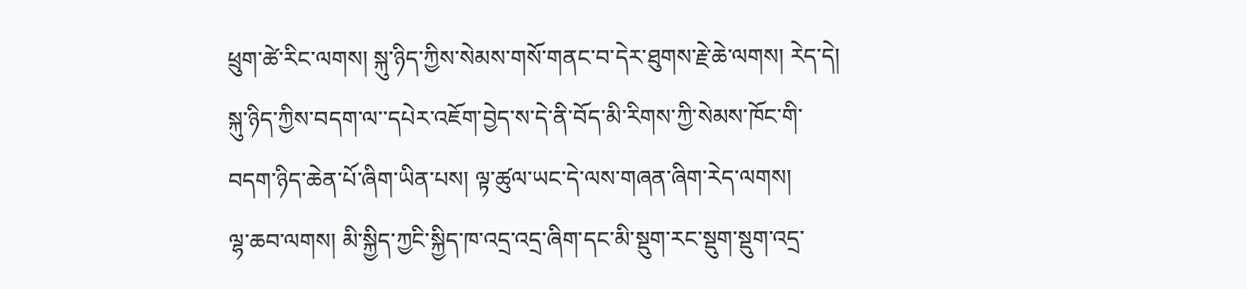ཕྲུག་ཚེ་རིང་ལགས། སྐུ་ཉིད་ཀྱིས་སེམས་གསོ་གནང་བ་དེར་ཐུགས་རྗེ་ཆེ་ལགས། རེད་དེ། སྐུ་ཉིད་ཀྱིས་བདག་ལ་་དཔེར་འཇོག་བྱེད་ས་དེ་ནི་བོད་མི་རིགས་ཀྱི་སེམས་ཁོང་གི་བདག་ཉིད་ཆེན་པོ་ཞིག་ཡིན་པས། ལྟ་ཚུལ་ཡང་དེ་ལས་གཞན་ཞིག་རེད་ལགས།
ལྷ་ཆབ་ལགས། མི་སྐྱིད་ཀྱངི་སྐྱིད་ཁ་འདྲ་འདྲ་ཞིག་དང་མི་སྡུག་རང་སྡུག་སྡུག་འདྲ་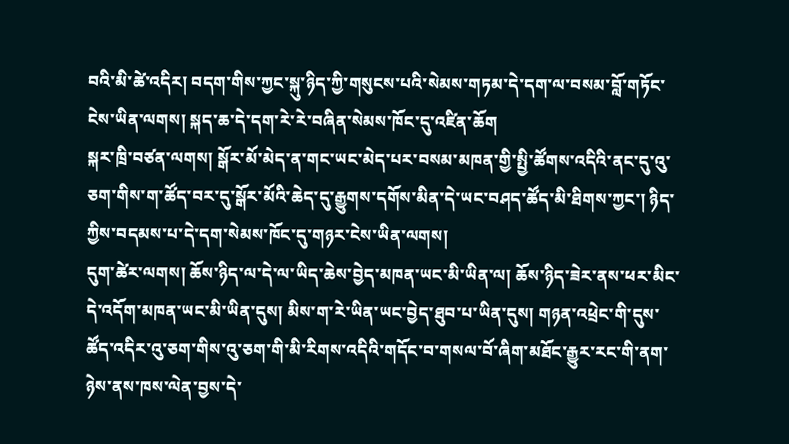བའི་མི་ཚེ་འདིར། བདག་གིས་ཀྱང་སྐུ་ཉིད་ཀྱི་གསུངས་པའི་སེམས་གཏམ་དེ་དག་ལ་བསམ་བློ་གཏོང་ངེས་ཡིན་ལགས། སྐད་ཆ་དེ་དག་རེ་རེ་བཞིན་སེམས་ཁོང་དུ་འཛིན་ཆོག
སྐར་ཁྲི་བཙན་ལགས། སྒོར་མོ་མེད་ན་གང་ཡང་མེད་པར་བསམ་མཁན་གྱི་སྤྱི་ཚོགས་འདིའི་ནང་དུ་འུ་ཅག་གིས་ག་ཚོད་བར་དུ་སྒོར་མོའི་ཆེད་དུ་རྒྱུགས་དགོས་མིན་དེ་ཡང་བཤད་ཚོད་མི་ཐིགས་ཀྱང་། ཉིད་ཀྱིས་བདམས་པ་དེ་དག་སེམས་ཁོང་དུ་གཉར་ངེས་ཡིན་ལགས།
དུག་ཚེར་ལགས། ཆོས་ཉིད་ལ་དེ་ལ་ཡིད་ཆེས་བྱེད་མཁན་ཡང་མི་ཡིན་ལ། ཆོས་ཉིད་ཟེར་ནས་ཕར་མིང་དེ་འདོག་མཁན་ཡང་མི་ཡིན་དུས། མིས་ག་རེ་ཡིན་ཡང་བྱེད་ཐུབ་པ་ཡིན་དུས། གཉན་འཕྲེང་གི་དུས་ཚོད་འདིར་འུ་ཅག་གིས་འུ་ཅག་གི་མི་རིགས་འདིའི་གདོང་བ་གསལ་བོ་ཞིག་མཐོང་རྒྱུར་རང་གི་ནག་ཉེས་ནས་ཁས་ལེན་བྱས་དེ་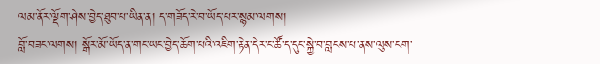ལམ་ནོར་ལྡོག་ཤེས་བྱེད་ཐུབ་པ་ཡིན་ན། ད་གཟོད་རེ་བ་ཡོད་པར་སྙམ་ལགས།
བློ་བཟང་ལགས། སྒོར་མོ་ཡོད་ན་གང་ཡང་བྱེད་ཆོག་པའི་འཇིག་རྟེན་དེར་ང་ཚོ་ད་དུང་སྐྱེ་བ་བླངས་པ་ནས་ལུས་ངག་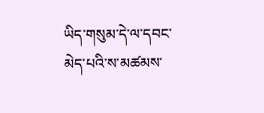ཡིད་གསུམ་དེ་ལ་དབང་མེད་པའི་ས་མཚམས་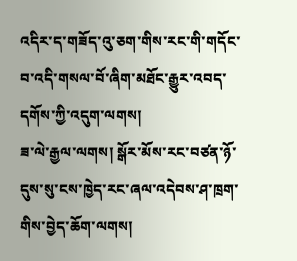འདིར་ད་གཟོད་འུ་ཅག་གིས་རང་གི་གདོང་བ་འདི་གསལ་བོ་ཞིག་མཐོང་རྒྱུར་འབད་དགོས་ཀྱི་འདུག་ལགས།
ཟ་ལེ་རྒྱལ་ལགས། སྒོར་མོས་རང་བཙན་ཉོ་དུས་སུ་ངས་ཁྱེད་རང་ཞལ་འདེབས་ཤ་ཁྲག་གིས་བྱེད་ཆོག་ལགས།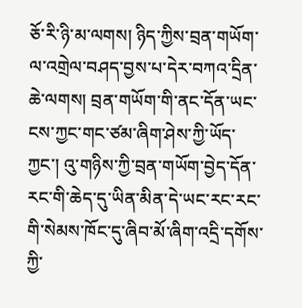ཅོ་རི་ཉི་མ་ལགས། ཉིད་ཀྱིས་བྲན་གཡོག་ལ་འགྲེལ་བཤད་བྱས་པ་དེར་བཀའ་དྲིན་ཆེ་ལགས། བྲན་གཡོག་གི་ནང་དོན་ཡང་ངས་ཀྱང་གང་ཙམ་ཞིག་ཤེས་ཀྱི་ཡོད་ཀྱང་། འུ་གཉིས་ཀྱི་བྲན་གཡོག་བྱེད་དོན་རང་གི་ཆེད་དུ་ཡིན་མིན་དེ་ཡང་རང་རང་གི་སེམས་ཁོང་དུ་ཞིབ་མོ་ཞིག་འདྲི་དགོས་ཀྱི་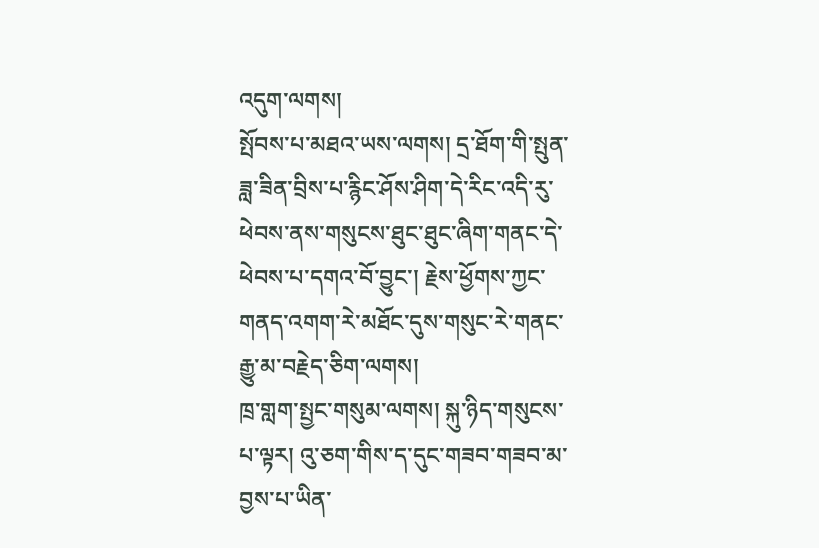འདུག་ལགས།
སྤོབས་པ་མཐའ་ཡས་ལགས། དྲ་ཐོག་གི་སྤུན་ཟླ་ཟིན་བྲིས་པ་རྙིང་ཤོས་ཤིག་དེ་རིང་འདི་རུ་ཕེབས་ནས་གསུངས་ཐུང་ཐུང་ཞིག་གནང་དེ་ཕེབས་པ་དགའ་བོ་བྱུང་། རྗེས་ཕྱོགས་ཀྱང་གནད་འགག་རེ་མཐོང་དུས་གསུང་རེ་གནང་རྒྱུ་མ་བརྗེད་ཅིག་ལགས།
ཁྲ་གླག་སྤྱང་གསུམ་ལགས། སྐུ་ཉིད་གསུངས་པ་ལྟར། འུ་ཅག་གིས་ད་དུང་གཟབ་གཟབ་མ་བྱས་པ་ཡིན་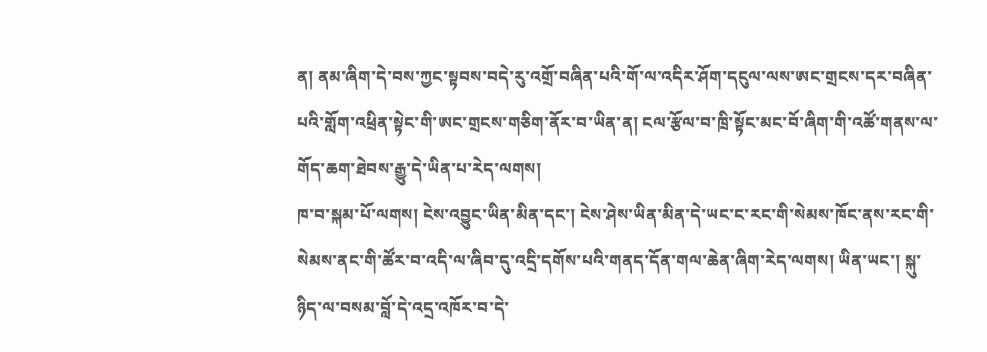ན། ནམ་ཞིག་དེ་བས་ཀྱང་སྟབས་བདེ་རུ་འགྲོ་བཞིན་པའི་གོ་ལ་འདིར་ཤོག་དངུལ་ལས་ཨང་གྲངས་དར་བཞིན་པའི་གློག་འཕྲིན་སྟེང་གི་ཨང་གྲངས་གཅིག་ནོར་བ་ཡིན་ན། ངལ་རྩོལ་བ་ཁྲི་སྟོང་མང་བོ་ཞིག་གི་འཚོ་གནས་ལ་གོད་ཆག་ཐེབས་རྒྱུ་དེ་ཡིན་པ་རེད་ལགས།
ཁ་བ་སྐམ་པོ་ལགས། ངེས་འབྱུང་ཡིན་མིན་དང་། ངེས་ཤེས་ཡིན་མིན་དེ་ཡང་ང་རང་གི་སེམས་ཁོང་ནས་རང་གི་སེམས་ནང་གི་ཚོར་བ་འདི་ལ་ཞིབ་དུ་འདྲི་དགོས་པའི་གནད་དོན་གལ་ཆེན་ཞིག་རེད་ལགས། ཡིན་ཡང་། སྐུ་ཉིད་ལ་བསམ་བློ་དེ་འདྲ་འཁོར་བ་དེ་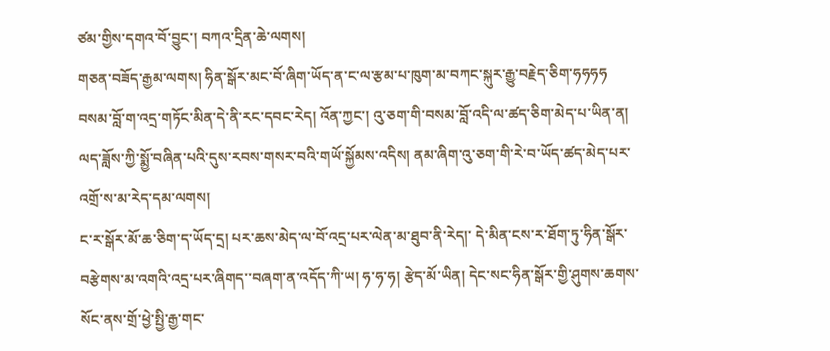ཙམ་གྱིས་དགའ་བོ་བྱུང་། བཀའ་དྲིན་ཆེ་ལགས།
གཅན་བཟོད་རྒྱམ་ལགས། ཧིན་སྒོར་མང་བོ་ཞིག་ཡོད་ན་ང་ལ་རྩམ་པ་ཁུག་མ་བཀང་སྐུར་རྒྱུ་བརྗེད་ཅིག་ཧཧཧཧ
བསམ་བློ་ག་འདྲ་གཏོང་མིན་དེ་ནི་རང་དབང་རེད། འོན་ཀྱང་། འུ་ཅག་གི་བསམ་བློ་འདི་ལ་ཚད་ཅིག་མེད་པ་ཡིན་ན། ལད་ཟློས་ཀྱི་སྨྱོ་བཞིན་པའི་དུས་རབས་གསར་བའི་གཡོ་སྐྱོམས་འདིས། ནམ་ཞིག་འུ་ཅག་གི་རེ་བ་ཡོད་ཚད་མེད་པར་འགྲོ་ས་མ་རེད་དམ་ལགས།
ང་ར་སྒོར་མོ་ཆ་ཅིག་ད་ཡོད་དྲ། པར་ཆས་མེད་ལ་བོ་འདྲ་པར་ལེན་མ་ཐུབ་ནི་རེད།་ དེ་མིན་ངས་ར་ཐོག་ཏུ་ཧིན་སྒོར་བརྩེགས་མ་འགའི་འདྲ་པར་ཞིགད་་བཞག་ན་འདོད་ཀི་ཡ། ཧ་ཧ་ཧ། རྩེད་མོ་ཡིན། དེང་སང་ཧིན་སྒོར་གྱི་ཤུགས་ཆགས་སོང་ནས་གྲོ་ཕྱེ་སྤྱི་རྒྱ་གང་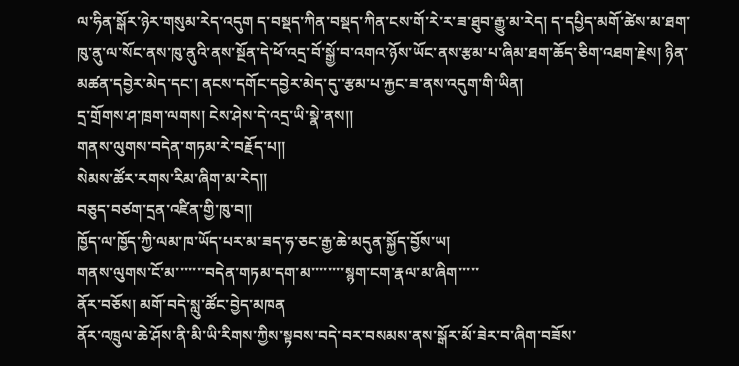ལ་ཧིན་སྒོར་ཉེར་གསུམ་རེད་འདུག ད་བསྡད་ཀིན་བསྡད་ཀིན་ངས་གོ་རེ་ར་ཟ་ཐུབ་རྒྱུ་མ་རེད། ད་དཔྱིད་མགོ་ཚེས་མ་ཐག་ཁུ་ནུ་ལ་སོང་ནས་ཁུ་ནུའི་ནས་སྔོན་དེ་ཕོ་འདྲ་བོ་སྒྱོ་བ་འགའ་ཉོས་ཡོང་ནས་རྩམ་པ་ཞིམ་ཐག་ཆོད་ཅིག་འཐག་རྗེས། ཉིན་མཚན་དབྱེར་མེད་དང་། ནངས་དགོང་དབྱེར་མེད་དུ་་རྩམ་པ་རྐྱང་ཟ་ནས་འདུག་གི་ཡིན།
དྲ་གྲོགས་ཤ་ཁྲག་ལགས། ངེས་ཤེས་དེ་འདྲ་ཡི་སྣེ་ནས།།
གནས་ལུགས་བདེན་གཏམ་རེ་བརྗོད་པ།།
སེམས་ཚོར་རགས་རིམ་ཞིག་མ་རེད།།
བཅུད་བཙག་དྲན་འཛིན་གྱི་ཁུ་བ།།
ཁྱོད་ལ་ཁྱོད་ཀྱི་ལམ་ཁ་ཡོད་པར་མ་ཟད་ཧ་ཅང་རྒྱ་ཆེ་མདུན་སྐྱོད་བྱོས་ཡ།
གནས་ལུགས་ངོ་མ་་་་་་་བདེན་གཏམ་དག་མ་་་་་་་་སྙག་ངག་རྣལ་མ་ཞིག་་་་་
ནོར་བཅོས། མགོ་བདེ་སླུ་ཚོང་བྱེད་མཁན
ནོར་འཁྲུལ་ཆེ་ཤོས་ནི་མི་ཡི་རིགས་ཀྱིས་སྟབས་བདེ་བར་བསམས་ནས་སྒོར་མོ་ཟེར་བ་ཞིག་བཟོས་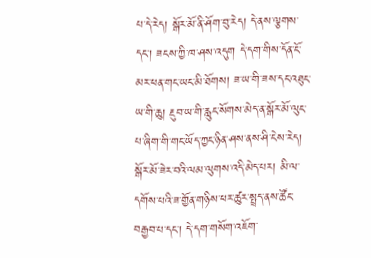པ་དེ་རེད། སྒོར་མོ་ནི་ཤོག་བུ་རེད། དེ་ནས་ལྕགས་དང་། ཟངས་ཀྱི་ཁ་ཤས་འདུག དེ་དག་གིས་དོན་ངོ་མར་ཕན་གང་ཡང་མི་ཐོགས། ཟ་ཡ་གི་ཟས་དང་འཐུང་ཡ་གི་ཆུ། རྔུབ་ཡ་གི་རླུང་སོགས་མེད་ན་སྒོར་མོ་ལུང་པ་ཞིག་གི་གང་ཡོད་ཀྱང་ཉིན་ཤས་ནས་ཤི་ངེས་རེད། སྒོར་མོ་ཟེར་བའི་ལམ་ལུགས་འདི་མེད་པར། མི་ལ་དགོས་པའི་ཟ་གྱོན་གཉིས་ཕར་ཚུར་སྤྲད་ནས་ཚོང་བརྒྱབ་པ་དང་། དེ་དག་གསོག་འཇོག་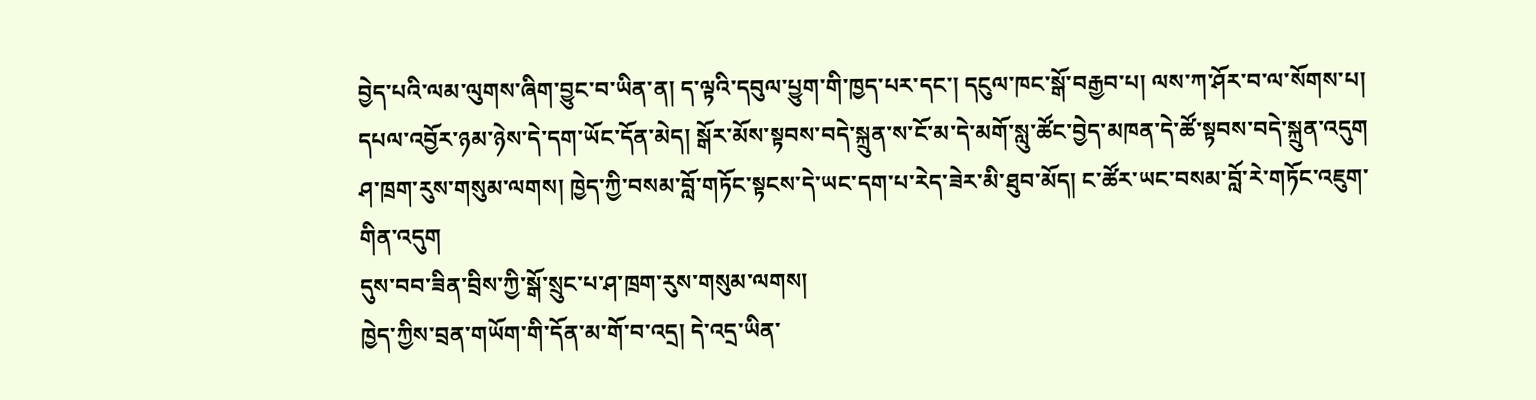བྱེད་པའི་ལམ་ལུགས་ཞིག་བྱུང་བ་ཡིན་ན། ད་ལྟའི་དབུལ་པྱུག་གི་ཁྱད་པར་དང་། དངུལ་ཁང་སྒོ་བརྒྱབ་པ། ལས་ཀ་ཤོར་བ་ལ་སོགས་པ། དཔལ་འབྱོར་ཉམ་ཉེས་དེ་དག་ཡོང་དོན་མེད། སྒོར་མོས་སྟབས་བདེ་སྐྲུན་ས་ངོ་མ་དེ་མགོ་སླུ་ཚོང་བྱེད་མཁན་དེ་ཚོ་སྟབས་བདེ་སྐྲུན་འདུག
ཤ་ཁྲག་རུས་གསུམ་ལགས། ཁྱེད་ཀྱི་བསམ་བློ་གཏོང་སྟངས་དེ་ཡང་དག་པ་རེད་ཟེར་མི་ཐུབ་མོད། ང་ཚོར་ཡང་བསམ་བློ་རེ་གཏོང་འཇུག་གིན་འདུག
དུས་བབ་ཟིན་བྲིས་ཀྱི་སྒོ་སྲུང་པ་ཤ་ཁྲག་རུས་གསུམ་ལགས།
ཁྱེད་ཀྱིས་བྲན་གཡོག་གི་དོན་མ་གོ་བ་འདྲ། དེ་འདྲ་ཡིན་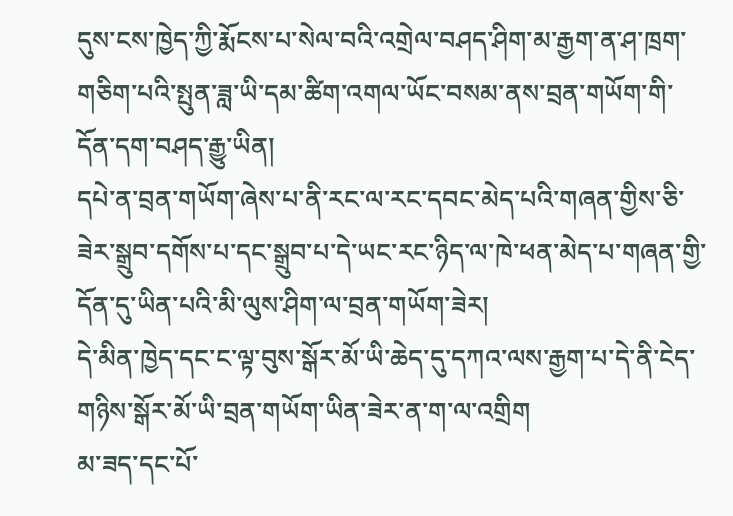དུས་ངས་ཁྱེད་ཀྱི་རྨོངས་པ་སེལ་བའི་འགྲེལ་བཤད་ཤིག་མ་རྒྱག་ན་ཤ་ཁྲག་གཅིག་པའི་སྤུན་ཟླ་ཡི་དམ་ཚིག་འགལ་ཡོང་བསམ་ནས་བྲན་གཡོག་གི་དོན་དག་བཤད་རྒྱུ་ཡིན།
དཔེ་ན་བྲན་གཡོག་ཞེས་པ་ནི་རང་ལ་རང་དབང་མེད་པའི་གཞན་གྱིས་ཅི་ཟེར་སྒྲུབ་དགོས་པ་དང་སྒྲུབ་པ་དེ་ཡང་རང་ཉིད་ལ་ཁེ་ཕན་མེད་པ་གཞན་གྱི་དོན་དུ་ཡིན་པའི་མི་ལུས་ཤིག་ལ་བྲན་གཡོག་ཟེར།
དེ་མིན་ཁྱེད་དང་ང་ལྟ་བུས་སྒོར་མོ་ཡི་ཆེད་དུ་དཀའ་ལས་རྒྱག་པ་དེ་ནི་ངེད་གཉིས་སྒོར་མོ་ཡི་བྲན་གཡོག་ཡིན་ཟེར་ན་ག་ལ་འགྲིག
མ་ཟད་དང་པོ་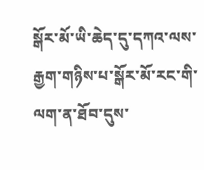སྒོར་མོ་ཡི་ཆེད་དུ་དཀའ་ལས་རྒྱག་གཉིས་པ་སྒོར་མོ་རང་གི་ལག་ན་ཐོབ་དུས་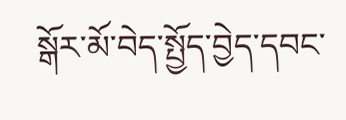སྒོར་མོ་བེད་སྤྱོད་བྱེད་དབང་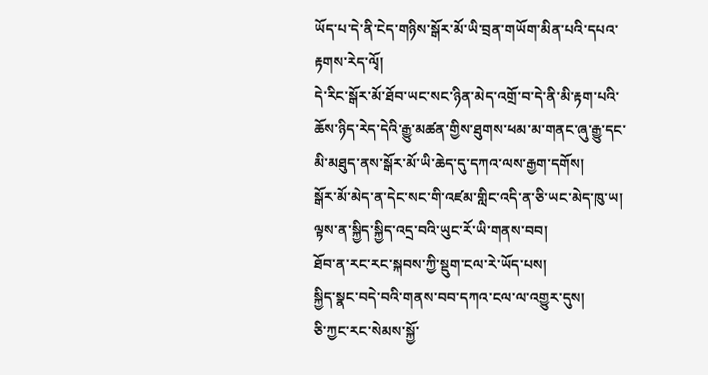ཡོད་པ་དེ་ནི་ངེད་གཉིས་སྒོར་མོ་ཡི་བྲན་གཡོག་མིན་པའི་དཔའ་རྟགས་རེད་ལྭོ།
དེ་རིང་སྒོར་མོ་ཐོབ་ཡང་སང་ཉིན་མེད་འགྲོ་བ་དེ་ནི་མི་རྟག་པའི་ཆོས་ཉིད་རེད་དེའི་རྒྱུ་མཚན་གྱིས་ཐུགས་ཕམ་མ་གནང་ཞུ་རྒྱུ་དང་མི་མཐུད་ནས་སྒོར་མོ་ཡི་ཆེད་དུ་དཀའ་ལས་རྒྱག་དགོས།
སྒོར་མོ་མེད་ན་དེང་སང་གི་འཛམ་གླིང་འདི་ན་ཅི་ཡང་མེད་ཁུ་ཡ།
ལྟས་ན་སྐྱིད་སྐྱིད་འདྲ་བའི་ཡུང་རོ་ཡི་གནས་བབ།
ཐོབ་ན་རང་རང་སྐབས་ཀྱི་སྡུག་ངལ་རེ་ཡོད་པས།
སྐྱིད་སྣང་བདེ་བའི་གནས་བབ་དཀའ་ངལ་ལ་འགྱུར་དུས།
ཅི་ཀྱང་རང་སེམས་སྐྱོ་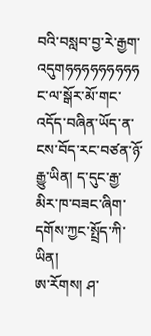བའི་བསླབ་བྱ་རེ་རྒྱག་འདུགཧཧཧཧཧཧཧཧཧ
ང་ལ་སྒོར་མོ་གང་འདོད་བཞིན་ཡོད་ན་ངས་བོད་རང་བཙན་ཉོ་རྒྱུ་ཡིན། ད་དུང་རྒྱ་མིར་ཁ་བཟང་ཞིག་དགོས་ཀྱང་སྤྲོད་ཀི་ཡིན།
ཨ་རོགས། ཤ་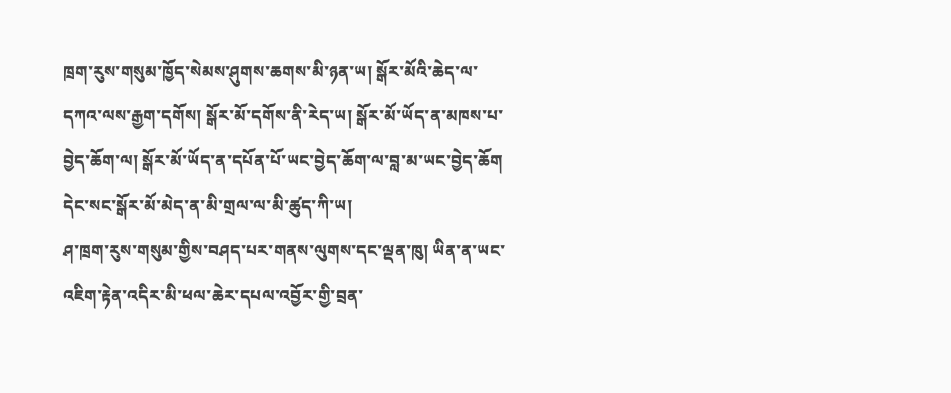ཁྲག་རུས་གསུམ་ཁྱོད་སེམས་ཤུགས་ཆགས་མི་ཉན་ཡ། སྒོར་མོའི་ཆེད་ལ་དཀའ་ལས་རྒྱག་དགོས། སྒོར་མོ་དགོས་ནི་རེད་ཡ། སྒོར་མོ་ཡོད་ན་མཁས་པ་བྱེད་ཆོག་ལ། སྒོར་མོ་ཡོད་ན་དཔོན་པོ་ཡང་བྱེད་ཆོག་ལ་བླ་མ་ཡང་བྱེད་ཆོག དེང་སང་སྒོར་མོ་མེད་ན་མི་གྲལ་ལ་མི་ཚུད་ཀི་ཡ།
ཤ་ཁྲག་རུས་གསུམ་གྱིས་བཤད་པར་གནས་ལུགས་དང་ལྡན་ཁུ། ཡིན་ན་ཡང་འཇིག་རྟེན་འདིར་མི་ཕལ་ཆེར་དཔལ་འབྱོར་གྱི་བྲན་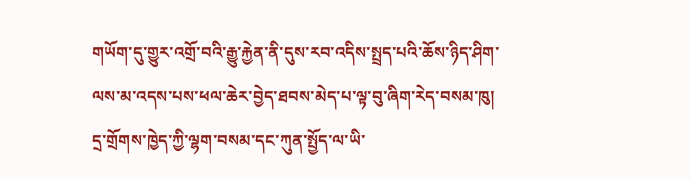གཡོག་དུ་གྱུར་འགྲོ་བའི་རྒྱུ་རྐྱེན་ནི་དུས་རབ་འདིས་སྤྲད་པའི་ཆོས་ཉིད་ཤིག་ལས་མ་འདས་པས་ཕལ་ཆེར་བྱེད་ཐབས་མེད་པ་ལྟ་བུ་ཞིག་རེད་བསམ་ཁུ།
དྲ་གྲོགས་ཁྱེད་ཀྱི་ལྷག་བསམ་དང་ཀུན་སྤྱོད་ལ་ཡི་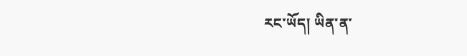རང་ཡོད། ཡིན་ན་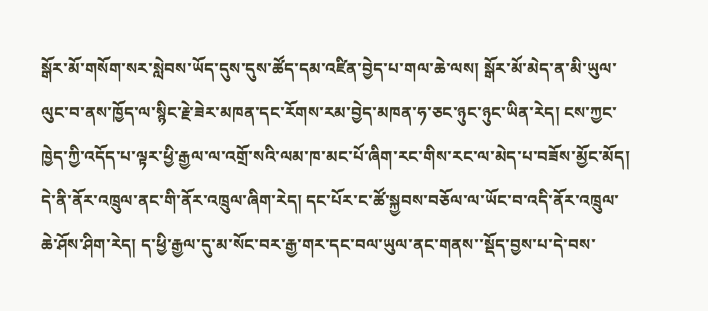སྒོར་མོ་གསོག་སར་སླེབས་ཡོད་དུས་དུས་ཚོད་དམ་འཛིན་བྱེད་པ་གལ་ཆེ་ལས། སྒོར་མོ་མེད་ན་མི་ཡུལ་ལུང་བ་ནས་ཁྱོད་ལ་སྙིང་རྗེ་ཟེར་མཁན་དང་རོགས་རམ་བྱེད་མཁན་ཧ་ཅང་ཉུང་ཉུང་ཡིན་རེད། ངས་ཀྱང་ཁྱེད་ཀྱི་འདོད་པ་ལྟར་ཕྱི་རྒྱལ་ལ་འགྲོ་སའི་ལམ་ཁ་མང་པོ་ཞིག་རང་གིས་རང་ལ་མེད་པ་བཟོས་མྱོང་མོད། དེ་ནི་ནོར་འཁྲུལ་ནང་གི་ནོར་འཁྲུལ་ཞིག་རེད། དང་པོར་ང་ཚོ་སྐྱབས་བཅོལ་ལ་ཡོང་བ་འདི་ནོར་འཁྲུལ་ཆེ་ཤོས་ཤིག་རེད། ད་ཕྱི་རྒྱལ་དུ་མ་སོང་བར་རྒྱ་གར་དང་བལ་ཡུལ་ནང་གནས་་སྡོད་བྱས་པ་དེ་བས་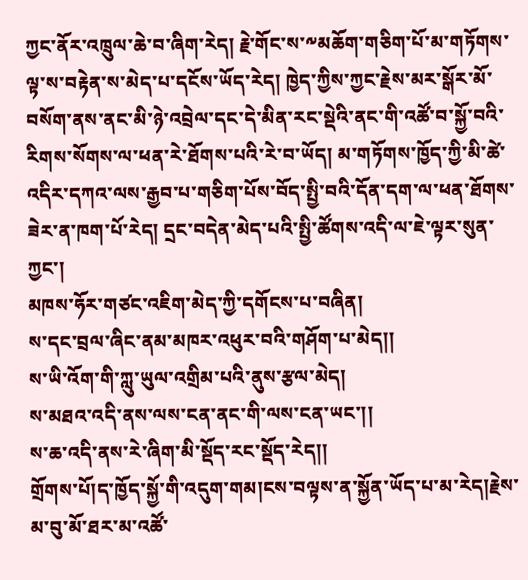ཀྱང་ནོར་འཁྲུལ་ཆེ་བ་ཞིག་རེད། རྗེ་གོང་ས་༸མཆོག་གཅིག་པོ་མ་གཏོགས་ལྟ་ས་བརྟེན་ས་མེད་པ་དངོས་ཡོད་རེད། ཁྱེད་ཀྱིས་ཀྱང་རྗེས་མར་སྒོར་མོ་བསོག་ནས་ནང་མི་ཉེ་འབྲེལ་དང་དེ་མིན་རང་སྡེའི་ནང་གི་འཚོ་བ་སྐྱོ་བའི་རིགས་སོགས་ལ་ཕན་རེ་ཐོགས་པའི་རེ་བ་ཡོད། མ་གཏོགས་ཁྱོད་ཀྱི་མི་ཚེ་འདིར་དཀའ་ལས་རྒྱབ་པ་གཅིག་པོས་བོད་སྤྱི་བའི་དོན་དག་ལ་ཕན་ཐོགས་ཟེར་ན་ཁག་པོ་རེད། དྲང་བདེན་མེད་པའི་སྤྱི་ཚོགས་འདི་ལ་ཇེ་ལྟར་སུན་ཀྱང་།
མཁས་ཧོར་གཙང་འཇིག་མེད་ཀྱི་དགོངས་པ་བཞིན།
ས་དང་བྲལ་ཞིང་ནམ་མཁར་འཕུར་བའི་གཤོག་པ་མེད།།
ས་ཡི་འོག་གི་ཀླུ་ཡུལ་འགྲིམ་པའི་ནུས་རྩལ་མེད།
ས་མཐའ་འདི་ནས་ལས་ངན་ནང་གི་ལས་ངན་ཡང་།།
ས་ཆ་འདི་ནས་རེ་ཞིག་མི་སྡོད་རང་སྡོད་རེད།།
གྲོགས་པོ།ད་ཁྱོད་སྐྱོ་གི་འདུག་གམ།ངས་བལྟས་ན་སྐྱོན་ཡོད་པ་མ་རེད།རྗེས་མ་བུ་མོ་ཐར་མ་འཚོ་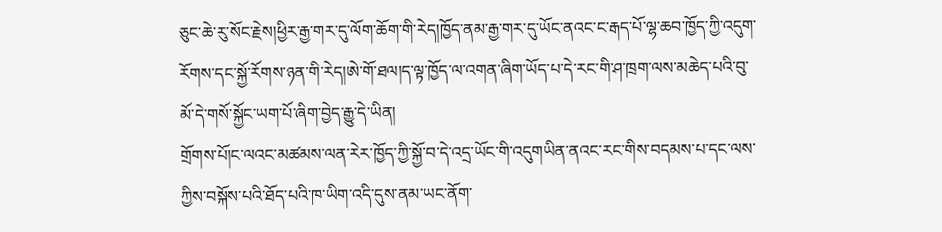ཅུང་ཆེ་རུ་སོང་རྗེས།ཕྱིར་རྒྱ་གར་དུ་ལོག་ཆོག་གི་རེད།ཁྱོད་ནམ་རྒྱ་གར་དུ་ཡོང་ནའང་ང་རྒད་པོ་ལྷ་ཆབ་ཁྱོད་ཀྱི་འདུག་རོགས་དང་སྐྱོ་རོགས་ཉན་གི་རེད།ཨེ་གོ་ཐལ།ད་ལྟ་ཁྱོད་ལ་འགན་ཞིག་ཡོད་པ་དེ་རང་གི་ཤ་ཁྲག་ལས་མཆེད་པའི་བུ་མོ་དེ་གསོ་སྐྱོང་ཡག་པོ་ཞིག་བྱེད་རྒྱུ་དེ་ཡིན།
གྲོགས་པོ།ང་ལའང་མཚམས་ལན་རེར་ཁྱོད་ཀྱི་སྐྱོ་བ་དེ་འདྲ་ཡོང་གི་འདུགཡིན་ནའང་རང་གིས་བདམས་པ་དང་ལས་ཀྱིས་བསྐོས་པའི་ཐོད་པའི་ཁ་ཡིག་འདི་དུས་ནམ་ཡང་ནོག་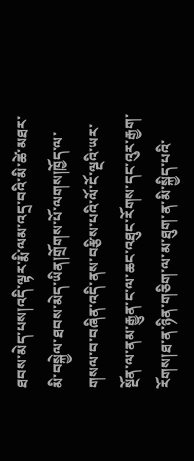ཐབས་མེད་པས།འདི་ལྟར་རྨི་ལམ་འདྲ་བའི་མི་ཚེ་མཐར་མི་བསྐྱེལ་ཐབས་མེད་ཡིན།གྲོགས་པོ་ལགས།ཁྱོད་ལ་གསལ་བ་བཞིན་འདི་ནས་བརྩིས་པའི་ལོ་ངོ་ལྔའི་ཡར་སྔོན་ལ་ནམ་རྒྱུན་ང་ལ་ཆང་འཐུང་རོགས་དང་འུར་རྒྱག་རོགས།ཐ་ན་ཉིན་གཅིག་ལ་མ་ཐུག་ན་མི་སྐྱིད་པའི་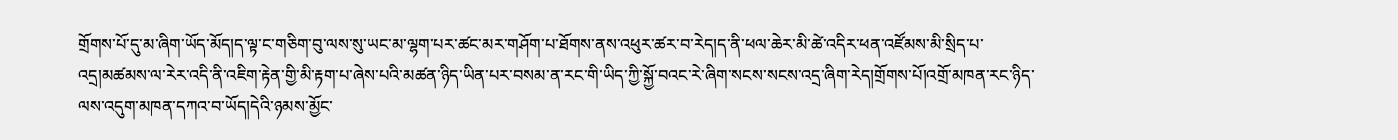གྲོགས་པོ་དུ་མ་ཞིག་ཡོད་མོད།ད་ལྟ་ང་གཅིག་བུ་ལས་སུ་ཡང་མ་ལྷག་པར་ཚང་མར་གཤོག་པ་ཐོགས་ནས་འཕུར་ཚར་བ་རེད།ད་ནི་ཕལ་ཆེར་མི་ཚེ་འདིར་ཕན་འཛོམས་མི་སྲིད་པ་འདྲ།མཚམས་ལ་རེར་འདི་ནི་འཇིག་རྟེན་གྱི་མི་རྟག་པ་ཞེས་པའི་མཚན་ཉིད་ཡིན་པར་བསམ་ན་རང་གི་ཡིད་ཀྱི་སྐྱོ་བའང་རེ་ཞིག་སངས་སངས་འདྲ་ཞིག་རེད།གྲོགས་པོ།འགྲོ་མཁན་རང་ཉིད་ལས་འདུག་མཁན་དཀའ་བ་ཡོད།དེའི་ཉམས་མྱོང་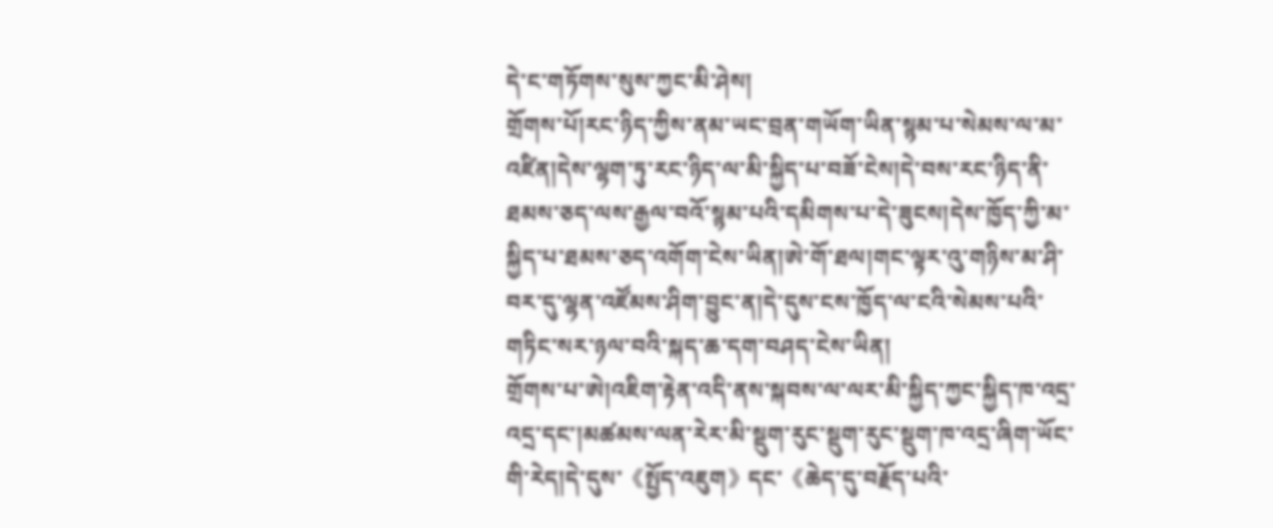དེ་ང་གཏོགས་སུས་ཀྱང་མི་ཤེས།
གྲོགས་པོ།རང་ཉིད་ཀྱིས་ནམ་ཡང་བྲན་གཡོག་ཡིན་སྙམ་པ་སེམས་ལ་མ་འཛིན།དེས་ལྷག་ཏུ་རང་ཉིད་ལ་མི་སྐྱིད་པ་བཟོ་ངེས།དེ་བས་རང་ཉིད་ནི་ཐམས་ཅད་ལས་རྒྱལ་བའོ་སྙམ་པའི་དམིགས་པ་དེ་ཟུངས།དེས་ཁྱོད་ཀྱི་མ་སྐྱིད་པ་ཐམས་ཅད་འགོག་ངེས་ཡིན།ཨེ་གོ་ཐལ།གང་ལྟར་འུ་གཉིས་མ་ཤི་བར་དུ་ལྷན་འཛོམས་ཤིག་བྱུང་ན།དེ་དུས་ངས་ཁྱོད་ལ་ངའི་སེམས་པའི་གཏིང་སར་ཉལ་བའི་སྐད་ཆ་དག་བཤད་ངེས་ཡིན།
གྲོགས་པ་ཨེ།འཇིག་རྟེན་འདི་ནས་སྐབས་ལ་ལར་མི་སྐྱིད་ཀྱང་སྐྱིད་ཁ་འདྲ་འདྲ་དང་།མཚམས་ལན་རེར་མི་སྡུག་རུང་སྡུག་རུང་སྡུག་ཁ་འདྲ་ཞིག་ཡོང་གི་རེད།དེ་དུས་《སྤྱོད་འཇུག》དང་《ཆེད་དུ་བརྗོད་པའི་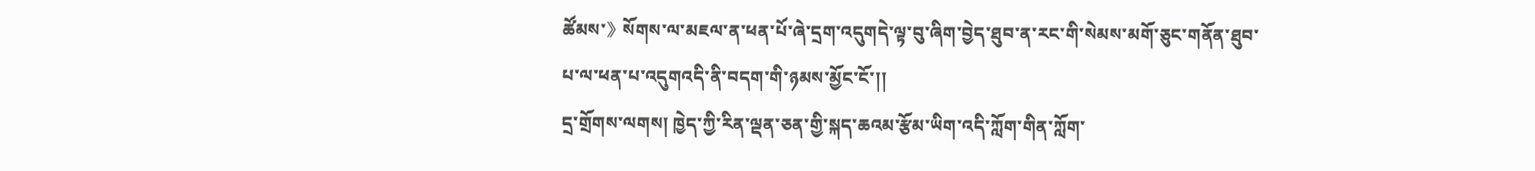ཚོམས་》སོགས་ལ་མཇལ་ན་ཕན་པོ་ཞེ་དྲག་འདུགདེ་ལྟ་བུ་ཞིག་བྱེད་ཐུབ་ན་རང་གི་སེམས་མགོ་ཅུང་གནོན་ཐུབ་པ་ལ་ཕན་པ་འདུགའདི་ནི་བདག་གི་ཉམས་མྱོང་ངོ་།།
དྲ་གྲོགས་ལགས། ཁྱེད་ཀྱི་རིན་ལྡན་ཅན་གྱི་སྐད་ཆའམ་རྩོམ་ཡིག་འདི་ཀློག་གིན་ཀློག་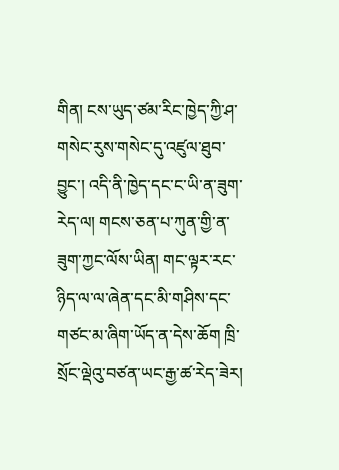གིན། ངས་ཡུད་ཙམ་རིང་ཁྱེད་ཀྱི་ཤ་གསེང་རུས་གསེང་དུ་འཛུལ་ཐུབ་བྱུང་། འདི་ནི་ཁྱེད་དང་ང་ཡི་ན་ཟུག་རེད་ལ། གངས་ཅན་པ་ཀུན་གྱི་ན་ཟུག་ཀྱང་ལོས་ཡིན། གང་ལྟར་རང་ཉིད་ལ་ལ་ཞེན་དང་མི་གཤིས་དང་གཙང་མ་ཞིག་ཡོད་ན་དེས་ཆོག ཁྲི་སྲོང་ལྡེའུ་བཙན་ཡང་རྒྱ་ཚ་རེད་ཟེར།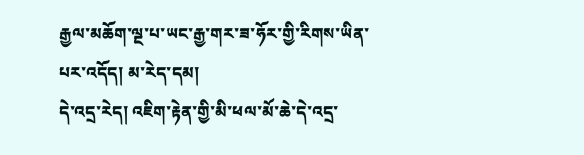རྒྱལ་མཆོག་ལྔ་པ་ཡང་རྒྱ་གར་ཟ་ཧོར་གྱི་རིགས་ཡིན་པར་འདོད། མ་རེད་དམ།
དེ་འདྲ་རེད། འཇིག་རྟེན་གྱི་མི་ཕལ་མོ་ཆེ་དེ་འདྲ་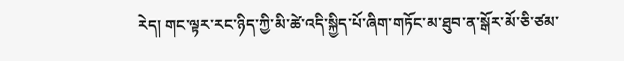རེད། གང་ལྟར་རང་ཉིད་ཀྱི་མི་ཚེ་འདི་སྐྱིད་པོ་ཞིག་གཏོང་མ་ཐུབ་ན་སྒོར་མོ་ཅི་ཙམ་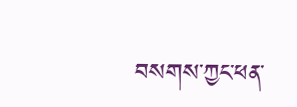བསགས་ཀྱང་ཕན་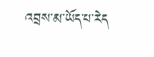འབྲས་མ་ཡོད་པ་རེད